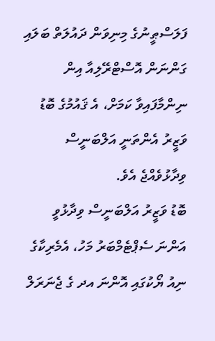ފަލަސްޠީނުގެ މިނިވަން ދައުލަތް ބަލައި ގަންނަން އޮސްޓްރޭލިއާ އިން ނިންމާފައިވާ ކަމަށް، އެ ޤައުމުގެ ބޮޑު ވަޒީރު އެންތަނީ އަލްބަނީސް ވިދާޅުވެއްޖެ އެވެ.
ބޮޑު ވަޒީރު އަލްބަނީސް ވިދާޅުވީ އަންނަ ސެޕްޓެމްބަރު މަހު، އެމެރިކާގެ ނިއު ޔޯކުގައި އޮންނަ އދ ގެ ޖެނަރަލް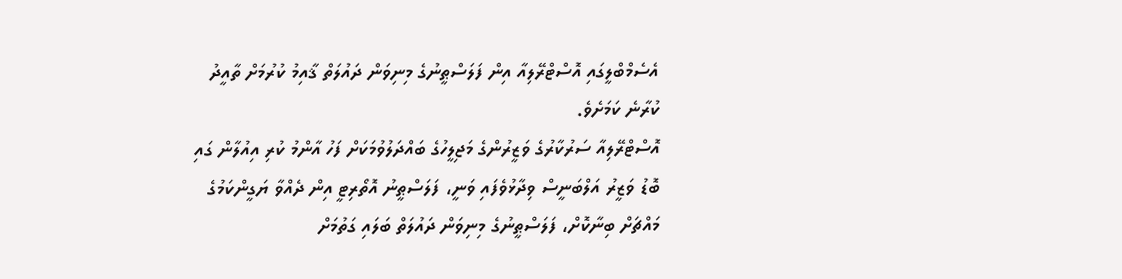އެސެމްބްލީގައި އޮސްޓްރޭލިއާ އިން ފަލަސްޠީނުގެ މިނިވަން ދައުލަތް ޤާއިމު ކުރުމަށް ތާއީދު ކުރާނެ ކަމަށެވެ.
އޮސްޓްރޭލިއާ ސަރުކާރުގެ ވަޒީރުންގެ މަޖިލީހުގެ ބައްދަލުވުމަކަށް ފަހު އާންމު ކުރި އިއުލާން ގައި ބޮޑު ވަޒީރު އަލްބަނީސް ވިދާޅުވެފައި ވަނީ، ފަލަސްޠީނު އޮތޯރިޓީ އިން ދެއްވާ ޔަގީންކަމުގެ މައްޗަށް ބިނާކޮށް، ފަލަސްޠީނުގެ މިނިވަން ދައުލަތް ބަލައި ގަތުމަށް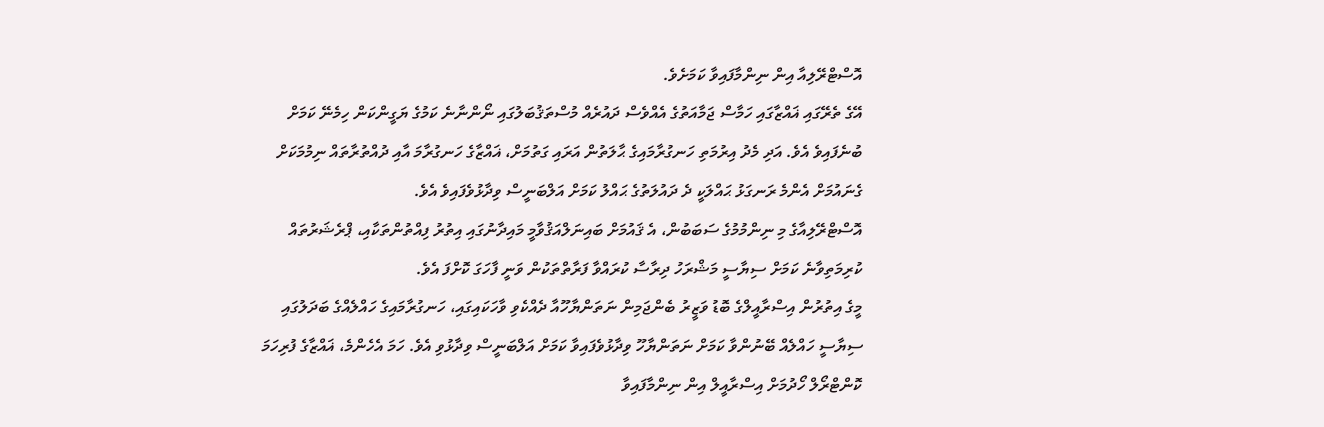އޮސްޓްރޭލިއާ އިން ނިންމާފައިވާ ކަމަށެވެ.
އޭގެ ތެރޭގައި ޣައްޒާގައި ހަމާސް ޖަމާއަތުގެ އެއްވެސް ދައުރެއް މުސްތަޤުބަލުގައި ނޯންނާނެ ކަމުގެ ޔަގީންކަން ހިމެނޭ ކަމަށް ބުނެފައިވެ އެވެ. އަދި މެދު އިރުމަތި ހަނގުރާމައިގެ ޙާލަތުން އަރައި ގަތުމަށް، ޣައްޒާގެ ހަނގުރާމަ އާއި ދުއްތުރާތައް ނިމުމަކަށް ގެނައުމަށް އެންމެ ރަނގަޅު ޙައްލަކީ ދެ ދައުލަތުގެ ޙައްލު ކަމަށް އަލްބަނީސް ވިދާޅުވެފައިވެ އެވެ.
އޮސްޓްރޭލިއާގެ މި ނިންމުމުގެ ސަބަބުން، އެ ޤައުމަށް ބައިނަލްއަޤުވާމީ މައިދާނުގައި އިތުރު ފިއްތުންތަކާއި، ޕްރެޝަރުތައް ކުރިމަތިވާނެ ކަމަށް ސިޔާސީ މަޝްރަހު ދިރާސާ ކުރައްވާ ފަރާތްތަކުން ވަނީ ފާހަގަ ކޮށްފަ އެވެ.
މީގެ އިތުރުން އިސްރާއީލްގެ ބޮޑު ވަޒީރު ބެންޖަމިން ނަތަންޔާހޫއާ ދެއްކެވި ވާހަކައިގައި، ހަނގުރާމައިގެ ހައްލެއްގެ ބަދަލުގައި ސިޔާސީ ހައްލެއް ބޭނުންވާ ކަމަށް ނަތަންޔާހޫ ވިދާޅުވެފައިވާ ކަމަށް އަލްބަނީސް ވިދާޅުވި އެވެ. ހަމަ އެހެންމެ، ޣައްޒާގެ ފުރިހަމަ ކޮންޓްރޯލް ހޯދުމަށް އިސްރާއީލް އިން ނިންމާފައިވާ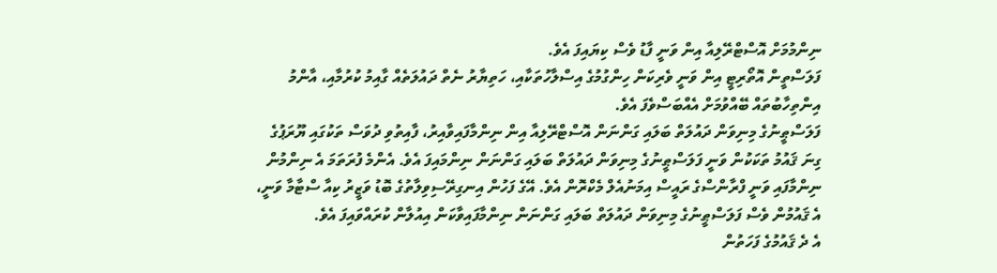ނިންމުމަށް އޮސްޓްރޭލިއާ އިން ވަނީ ފާޑު ވެސް ކިޔައިފަ އެވެ.
ފަލަސްތީން އޮތޯރިޓީ އިން ވަނީ ވެރިކަން ހިންގުމުގެ އިސްލާހުތަކާއި، ހަތިޔާރު ނެތް ދައުލަތެއް ގާއިމު ކުރުމާއި، އާންމު އިންތިހާބުތައް ބޭއްވުމަށް އެއްބަސްވެފަ އެވެ.
ފަލަސްޠީނުގެ މިނިވަން ދައުލަތް ބަލައި ގަންނަން އޮސްޓްރޭލިއާ އިން ނިންމާފައިވާއިރު، ފާއިތުވި ދުވަސް ތަކުގައި ޔޫރަޕުގެ ގިނަ ޤައުމު ތަކަކުން ވަނީ ފަލަސްޠީނުގެ މިނިވަން ދައުލަތް ބަލައި ގަންނަން ނިންމައިފަ އެވެ. އެންމެ ފުރަތަމަ އެ ނިންމުން ނިންމާފައި ވަނީ ފްރާންސްގެ ރައީސް އިމަނުއެލް މެކްރޮން އެވެ. އޭގެ ފަހުން އިނގިރޭސިވިލާތުގެ ބޮޑު ވަޒީރު ކިއާ ސްޓާމާ ވަނީ، އެ ޤައުމުން ވެސް ފަލަސްޠީނުގެ މިނިވަން ދައުލަތް ބަލައި ގަންނަން ނިންމާފައިވާކަން އިއުލާން ކުރައްވައިފަ އެވެ.
އެ ދެ ޤައުމުގެ ފަހަތުން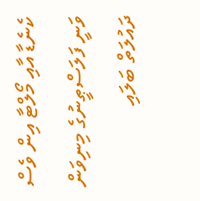ކެނެޑާ އާއި މޯލްޓާ އިން ވެސް ވަނީ ފަލަސްޠީނުގެ މިނިވަން ދައުލަތް ބަލައި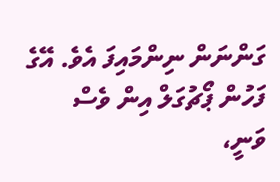ގަންނަން ނިންމައިފަ އެވެ. އޭގެ ފަހުން ޕޯޗުގަލް އިން ވެސް ވަނީ،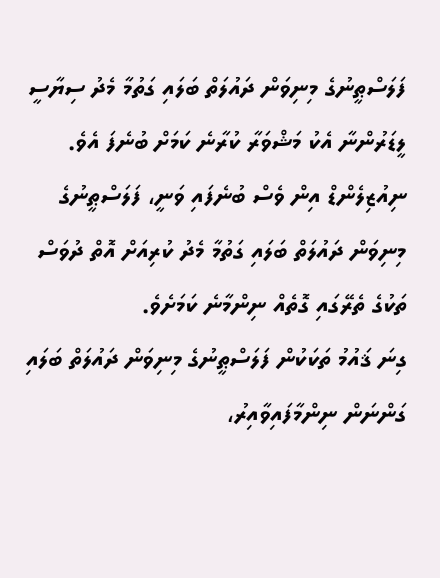ފަލަސްޠީނުގެ މިނިވަން ދައުލަތް ބަލައި ގަތުމާ މެދު ސިޔާސީ ލީޑަރުންނާ އެކު މަޝްވަރާ ކުރާނެ ކަމަށް ބުނެފަ އެވެ. ނިއުޒިލެންޑް އިން ވެސް ބުނެފައި ވަނީ، ފަލަސްޠީނުގެ މިނިވަން ދައުލަތް ބަލައި ގަތުމާ މެދު ކުރިއަށް އޮތް ދުވަސް ތަކުގެ ތެރޭގައި ގޮތެއް ނިންމާނެ ކަމަށެވެ.
ގިނަ ޤައުމު ތަކަކުން ފަލަސްޠީނުގެ މިނިވަން ދައުލަތް ބަލައި ގަންނަން ނިންމާފައިވާއިރު،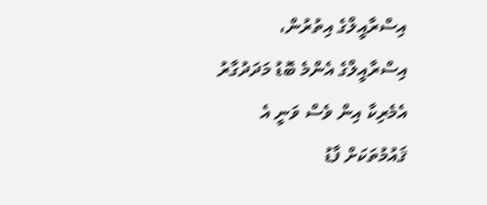އިސްރާއީލްގެ އިތުރުން، އިސްރާއީލްގެ އެންމެ ބޮޑު މަދަދުގާރު އެމެރިކާ އިން ވެސް ވަނީ އެ ޤައުމުތަކަށް ފާޑު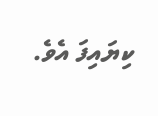ކިޔައިފަ އެވެ.